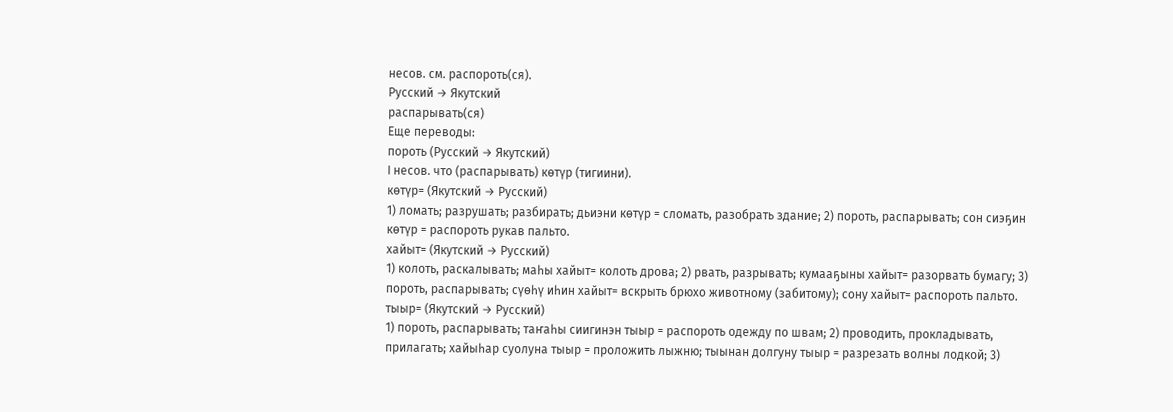несов. см. распороть(ся).
Русский → Якутский
распарывать(ся)
Еще переводы:
пороть (Русский → Якутский)
I несов. что (распарывать) көтүр (тигиини).
көтүр= (Якутский → Русский)
1) ломать; разрушать; разбирать; дьиэни көтүр = сломать, разобрать здание; 2) пороть, распарывать; сон сиэҕин көтүр = распороть рукав пальто.
хайыт= (Якутский → Русский)
1) колоть, раскалывать; маһы хайыт= колоть дрова; 2) рвать, разрывать; кумааҕыны хайыт= разорвать бумагу; 3) пороть, распарывать; сүөһү иһин хайыт= вскрыть брюхо животному (забитому); сону хайыт= распороть пальто.
тыыр= (Якутский → Русский)
1) пороть, распарывать; таҥаһы сиигинэн тыыр = распороть одежду по швам; 2) проводить, прокладывать, прилагать; хайыһар суолуна тыыр = проложить лыжню; тыынан долгуну тыыр = разрезать волны лодкой; 3)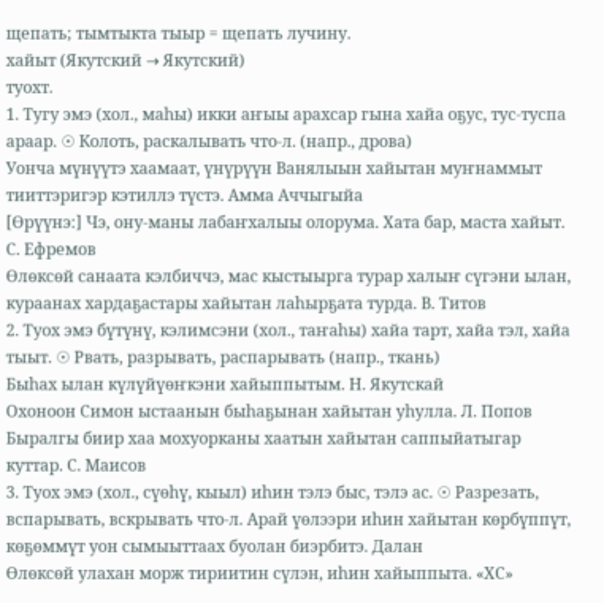щепать; тымтыкта тыыр = щепать лучину.
хайыт (Якутский → Якутский)
туохт.
1. Тугу эмэ (хол., маһы) икки аҥыы арахсар гына хайа оҕус, тус-туспа араар. ☉ Колоть, раскалывать что-л. (напр., дрова)
Уонча мүнүүтэ хаамаат, үнүрүүн Ванялыын хайытан муҥнаммыт тииттэригэр кэтиллэ түстэ. Амма Аччыгыйа
[Өрүүнэ:] Чэ, ону-маны лабаҥхалыы олорума. Хата бар, маста хайыт. С. Ефремов
Өлөксөй санаата кэлбиччэ, мас кыстыырга турар халыҥ сүгэни ылан, кураанах хардаҕастары хайытан лаһырҕата турда. В. Титов
2. Туох эмэ бүтүнү, кэлимсэни (хол., таҥаһы) хайа тарт, хайа тэл, хайа тыыт. ☉ Рвать, разрывать, распарывать (напр., ткань)
Быһах ылан күлүйүөҥкэни хайыппытым. Н. Якутскай
Охоноон Симон ыстаанын быһаҕынан хайытан уһулла. Л. Попов
Быралгы биир хаа мохуорканы хаатын хайытан саппыйатыгар куттар. С. Маисов
3. Туох эмэ (хол., сүөһү, кыыл) иһин тэлэ быс, тэлэ ас. ☉ Разрезать, вспарывать, вскрывать что-л. Арай үөлээри иһин хайытан көрбүппүт, көҕөммүт уон сымыыттаах буолан биэрбитэ. Далан
Өлөксөй улахан морж тириитин сүлэн, иһин хайыппыта. «ХС»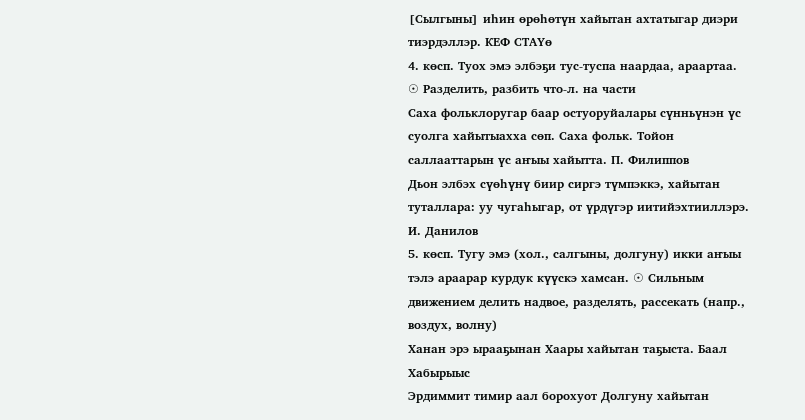[Сылгыны] иһин өрөһөтүн хайытан ахтатыгар диэри тиэрдэллэр. КЕФ СТАҮө
4. көсп. Туох эмэ элбэҕи тус-туспа наардаа, араартаа. ☉ Разделить, разбить что-л. на части
Саха фольклоругар баар остуоруйалары сүнньүнэн үс суолга хайытыахха сөп. Саха фольк. Тойон саллааттарын үс аҥыы хайытта. П. Филиппов
Дьон элбэх сүөһүнү биир сиргэ түмпэккэ, хайытан туталлара: уу чугаһыгар, от үрдүгэр иитийэхтииллэрэ. И. Данилов
5. көсп. Тугу эмэ (хол., салгыны, долгуну) икки аҥыы тэлэ араарар курдук күүскэ хамсан. ☉ Сильным движением делить надвое, разделять, рассекать (напр., воздух, волну)
Ханан эрэ ырааҕынан Хаары хайытан таҕыста. Баал Хабырыыс
Эрдиммит тимир аал борохуот Долгуну хайытан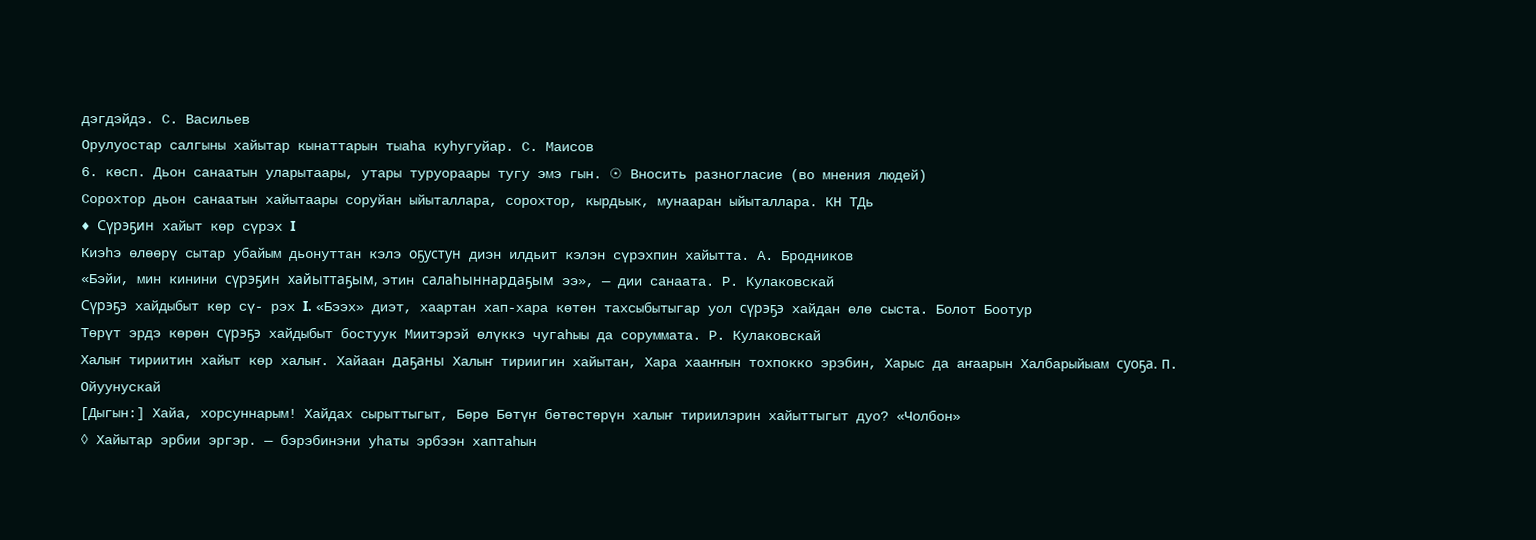дэгдэйдэ. С. Васильев
Орулуостар салгыны хайытар кынаттарын тыаһа куһугуйар. С. Маисов
6. көсп. Дьон санаатын уларытаары, утары туруораары тугу эмэ гын. ☉ Вносить разногласие (во мнения людей)
Сорохтор дьон санаатын хайытаары соруйан ыйыталлара, сорохтор, кырдьык, мунааран ыйыталлара. КН ТДь
♦ Сүрэҕин хайыт көр сүрэх I
Киэһэ өлөөрү сытар убайым дьонуттан кэлэ оҕустун диэн илдьит кэлэн сүрэхпин хайытта. А. Бродников
«Бэйи, мин кинини сүрэҕин хайыттаҕым, этин салаһыннардаҕым ээ», — дии санаата. Р. Кулаковскай
Сүрэҕэ хайдыбыт көр сү- рэх I. «Бээх» диэт, хаартан хап-хара көтөн тахсыбытыгар уол сүрэҕэ хайдан өлө сыста. Болот Боотур
Төрүт эрдэ көрөн сүрэҕэ хайдыбыт бостуук Миитэрэй өлүккэ чугаһыы да соруммата. Р. Кулаковскай
Халыҥ тириитин хайыт көр халыҥ. Хайаан даҕаны Халыҥ тириигин хайытан, Хара хааҥҥын тохпокко эрэбин, Харыс да аҥаарын Халбарыйыам суоҕа. П. Ойуунускай
[Дыгын:] Хайа, хорсуннарым! Хайдах сырыттыгыт, Бөрө Бөтүҥ бөтөстөрүн халыҥ тириилэрин хайыттыгыт дуо? «Чолбон»
◊ Хайытар эрбии эргэр. — бэрэбинэни уһаты эрбээн хаптаһын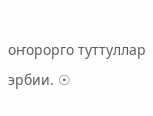оҥорорго туттуллар эрбии. ☉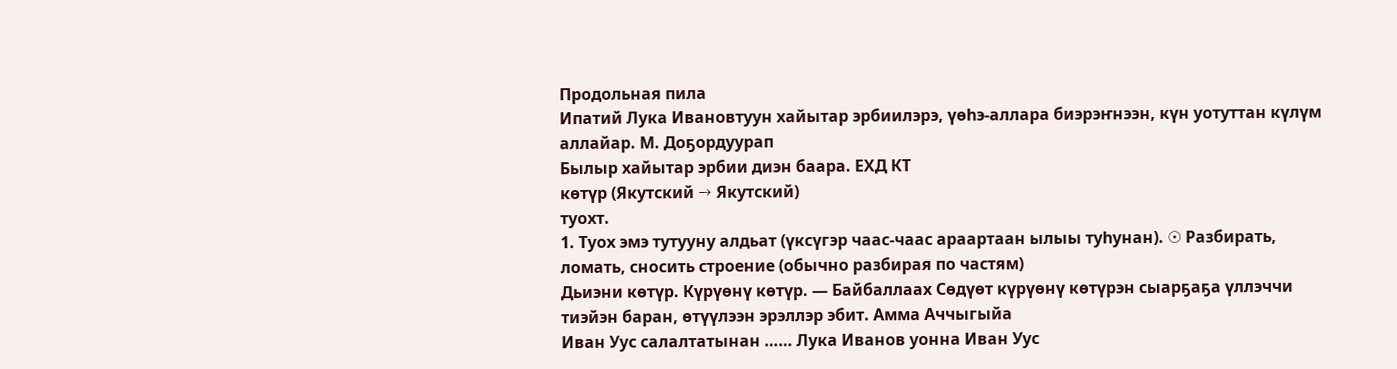Продольная пила
Ипатий Лука Ивановтуун хайытар эрбиилэрэ, үөһэ-аллара биэрэҥнээн, күн уотуттан күлүм аллайар. М. Доҕордуурап
Былыр хайытар эрбии диэн баара. ЕХД КТ
көтүр (Якутский → Якутский)
туохт.
1. Туох эмэ тутууну алдьат (үксүгэр чаас-чаас араартаан ылыы туһунан). ☉ Разбирать, ломать, сносить строение (обычно разбирая по частям)
Дьиэни көтүр. Күрүөнү көтүр. — Байбаллаах Сөдүөт күрүөнү көтүрэн сыарҕаҕа үллэччи тиэйэн баран, өтүүлээн эрэллэр эбит. Амма Аччыгыйа
Иван Уус салалтатынан …… Лука Иванов уонна Иван Уус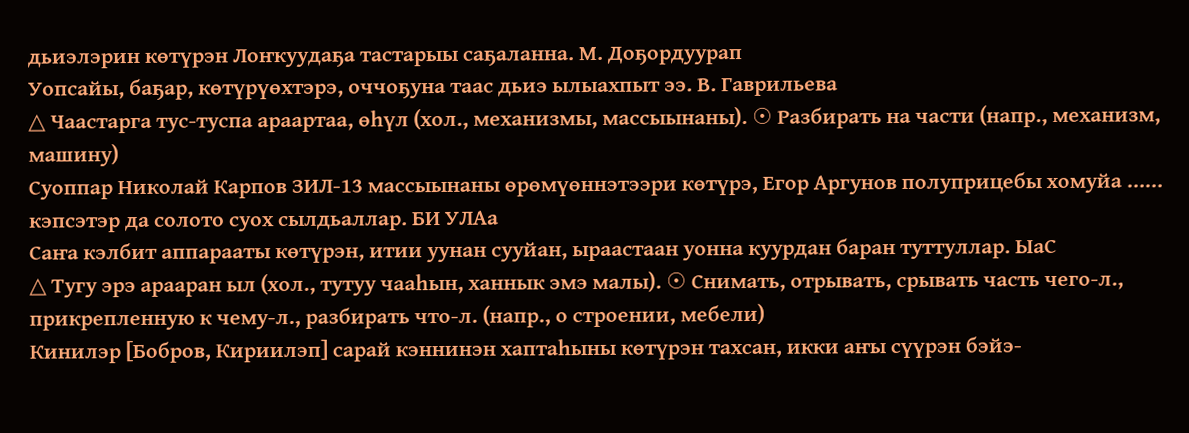дьиэлэрин көтүрэн Лоҥкуудаҕа тастарыы саҕаланна. М. Доҕордуурап
Уопсайы, баҕар, көтүрүөхтэрэ, оччоҕуна таас дьиэ ылыахпыт ээ. В. Гаврильева
△ Чаастарга тус-туспа араартаа, өһүл (хол., механизмы, массыынаны). ☉ Разбирать на части (напр., механизм, машину)
Суоппар Николай Карпов ЗИЛ-13 массыынаны өрөмүөннэтээри көтүрэ, Егор Аргунов полуприцебы хомуйа …… кэпсэтэр да солото суох сылдьаллар. БИ УЛАа
Саҥа кэлбит аппарааты көтүрэн, итии уунан сууйан, ыраастаан уонна куурдан баран туттуллар. ЫаС
△ Тугу эрэ арааран ыл (хол., тутуу чааһын, ханнык эмэ малы). ☉ Снимать, отрывать, срывать часть чего-л., прикрепленную к чему-л., разбирать что-л. (напр., о строении, мебели)
Кинилэр [Бобров, Кириилэп] сарай кэннинэн хаптаһыны көтүрэн тахсан, икки аҥы сүүрэн бэйэ-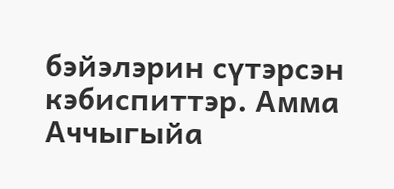бэйэлэрин сүтэрсэн кэбиспиттэр. Амма Аччыгыйа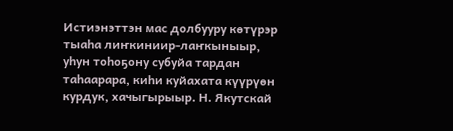Истиэнэттэн мас долбууру көтүрэр тыаһа лиҥкиниир-лаҥкыныыр, уһун тоһоҕону субуйа тардан таһаарара, киһи куйахата күүрүөн курдук, хачыгырыыр. Н. Якутскай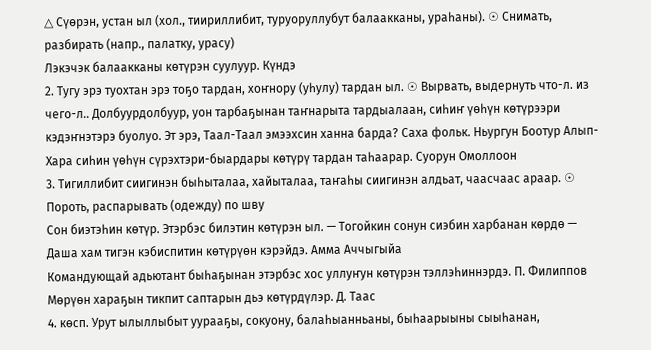△ Сүөрэн, устан ыл (хол., тиириллибит, туруоруллубут балаакканы, ураһаны). ☉ Снимать, разбирать (напр., палатку, урасу)
Лэкэчэк балаакканы көтүрэн суулуур. Күндэ
2. Тугу эрэ туохтан эрэ тоҕо тардан, хоҥнору (уһулу) тардан ыл. ☉ Вырвать, выдернуть что-л. из чего-л.. Долбуурдолбуур, уон тарбаҕынан таҥнарыта тардыалаан, сиһиҥ үөһүн көтүрээри кэдэҥнэтэрэ буолуо. Эт эрэ, Таал-Таал эмээхсин ханна барда? Саха фольк. Ньургун Боотур Алып-Хара сиһин үөһүн сүрэхтэри-быардары көтүрү тардан таһаарар. Суорун Омоллоон
3. Тигиллибит сиигинэн быһыталаа, хайыталаа, таҥаһы сиигинэн алдьат, чаасчаас араар. ☉ Пороть, распарывать (одежду) по шву
Сон биэтэһин көтүр. Этэрбэс билэтин көтүрэн ыл. — Тогойкин сонун сиэбин харбанан көрдө — Даша хам тигэн кэбиспитин көтүрүөн кэрэйдэ. Амма Аччыгыйа
Командующай адьютант быһаҕынан этэрбэс хос уллуҥун көтүрэн тэллэһиннэрдэ. П. Филиппов
Мөрүөн хараҕын тикпит саптарын дьэ көтүрдүлэр. Д. Таас
4. көсп. Урут ылыллыбыт уурааҕы, сокуону, балаһыанньаны, быһаарыыны сыыһанан,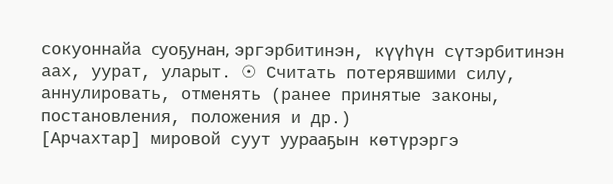сокуоннайа суоҕунан, эргэрбитинэн, күүһүн сүтэрбитинэн аах, уурат, уларыт. ☉ Считать потерявшими силу, аннулировать, отменять (ранее принятые законы, постановления, положения и др.)
[Арчахтар] мировой суут уурааҕын көтүрэргэ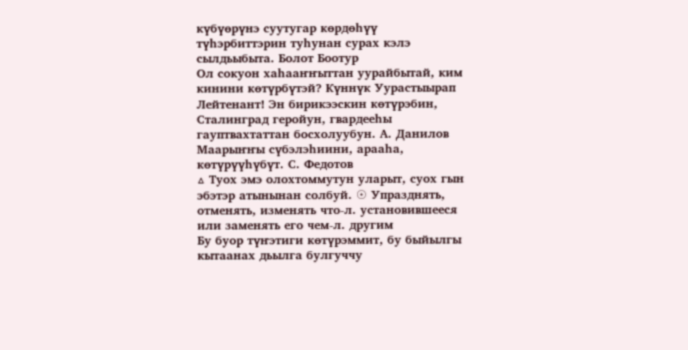күбүөрүнэ суутугар көрдөһүү түһэрбиттэрин туһунан сурах кэлэ сылдьыбыта. Болот Боотур
Ол сокуон хаһааҥҥыттан уурайбытай, ким кинини көтүрбүтэй? Күннүк Уурастыырап
Лейтенант! Эн бирикээскин көтүрэбин, Сталинград геройун, гвардееһы гауптвахтаттан босхолуубун. А. Данилов
Маарыҥҥы сүбэлэһиини, арааһа, көтүрүүһүбүт. С. Федотов
△ Туох эмэ олохтоммутун уларыт, суох гын эбэтэр атынынан солбуй. ☉ Упразднять, отменять, изменять что-л. установившееся или заменять его чем-л. другим
Бу буор түҥэтиги көтүрэммит, бу быйылгы кытаанах дьылга булгуччу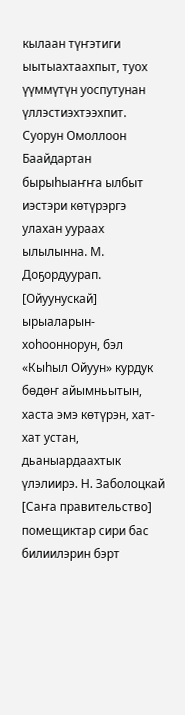кылаан түҥэтиги ыытыахтаахпыт, туох үүммүтүн уоспутунан үллэстиэхтээхпит. Суорун Омоллоон
Баайдартан бырыһыаҥҥа ылбыт иэстэри көтүрэргэ улахан уураах ылылынна. М. Доҕордуурап. [Ойуунускай] ырыаларын-хоһооннорун, бэл «Кыһыл Ойуун» курдук бөдөҥ айымньытын, хаста эмэ көтүрэн, хат-хат устан, дьаныардаахтык үлэлиирэ. Н. Заболоцкай
[Саҥа правительство] помещиктар сири бас билиилэрин бэрт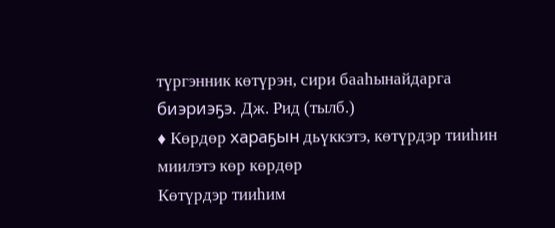түргэнник көтүрэн, сири бааһынайдарга биэриэҕэ. Дж. Рид (тылб.)
♦ Көрдөр хараҕын дьүккэтэ, көтүрдэр тииһин миилэтэ көр көрдөр
Көтүрдэр тииһим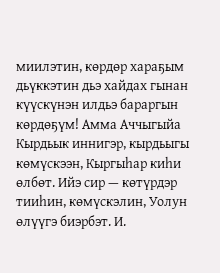миилэтин, көрдөр хараҕым дьүккэтин дьэ хайдах гынан күүскүнэн илдьэ бараргын көрдөҕүм! Амма Аччыгыйа
Кырдьык иннигэр, кырдьыгы көмүскээн, Кыргыһар киһи өлбөт. Ийэ сир — көтүрдэр тииһин, көмүскэлин, Уолун өлүүгэ биэрбэт. И.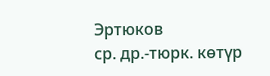Эртюков
ср. др.-тюрк. көтүр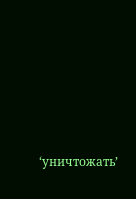‘уничтожать’